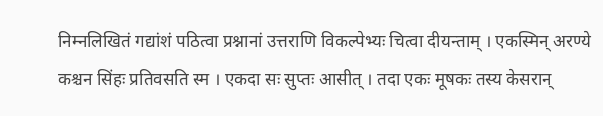निम्नलिखितं गद्यांशं पठित्वा प्रश्नानां उत्तराणि विकल्पेभ्यः चित्वा दीयन्ताम् । एकस्मिन् अरण्ये कश्चन सिंहः प्रतिवसति स्म । एकदा सः सुप्तः आसीत् । तदा एकः मूषकः तस्य केसरान्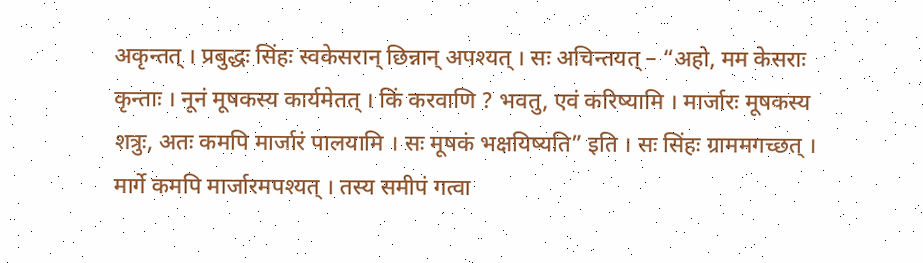अकृन्तत् । प्रबुद्धः सिंहः स्वकेसरान् छिन्नान् अपश्यत् । सः अचिन्तयत् – “अहो, मम केसराः कृन्ताः । नूनं मूषकस्य कार्यमेतत् । किं करवाणि ? भवतु, एवं करिष्यामि । मार्जारः मूषकस्य शत्रुः, अतः कमपि मार्जारं पालयामि । सः मूषकं भक्षयिष्यति” इति । सः सिंहः ग्राममगच्छत् । मार्गे कमपि मार्जारमपश्यत् । तस्य समीपं गत्वा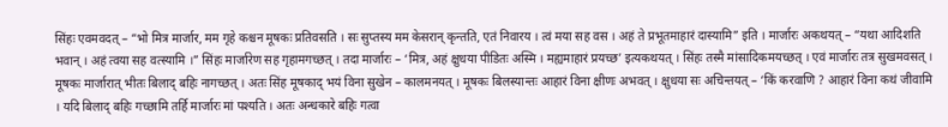सिंहः एवमवदत् – “भो मित्र मार्जार, मम गृहे कश्चन मूषकः प्रतिवसति । सः सुप्तस्य मम केसरान् कृन्तति, एतं निवारय । त्वं मया सह वस । अहं ते प्रभूतमाहारं दास्यामि” इति । मार्जारः अकथयत् – “यथा आदिशति भवान् । अहं त्वया सह वत्स्यामि ।” सिंहः मार्जारेण सह गृहामगच्छत् । तदा मार्जारः – ‘मित्र, अहं क्षुधया पीडितः अस्मि । मह्यमाहारं प्रयच्छ’ इत्यकथयत् । सिंहः तस्मै मांसादिकमयच्छत् । एवं मार्जारः तत्र सुखमवसत् । मूषकः मार्जारात् भीतः बिलाद् बहिः नागच्छत् । अतः सिंह मूषकाद् भयं विना सुखेन – कालमनयत् । मूषकः बिलस्यान्तः आहारं विना क्षीणः अभवत् । क्षुधया सः अचिन्तयत् – ‘किं करवाणि ? आहारं विना कथं जीवामि । यदि बिलाद् बहिः गच्छामि तर्हि मार्जारः मां पश्यति । अतः अन्धकारे बहिः गत्वा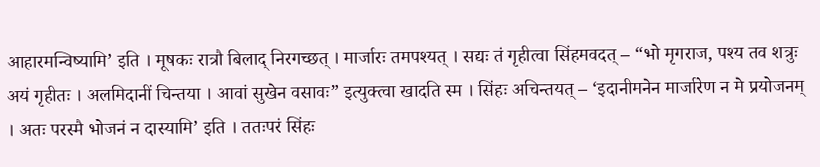आहारमन्विष्यामि’ इति । मूषकः रात्रौ बिलाद् निरगच्छत् । मार्जारः तमपश्यत् । सद्यः तं गृहीत्वा सिंहमवदत् – “भो मृगराज, पश्य तव शत्रुः अयं गृहीतः । अलमिदानीं चिन्तया । आवां सुखेन वसावः” इत्युक्त्वा खादति स्म । सिंहः अचिन्तयत् – ‘इदानीमनेन मार्जारेण न मे प्रयोजनम् । अतः परस्मै भोजनं न दास्यामि’ इति । ततःपरं सिंहः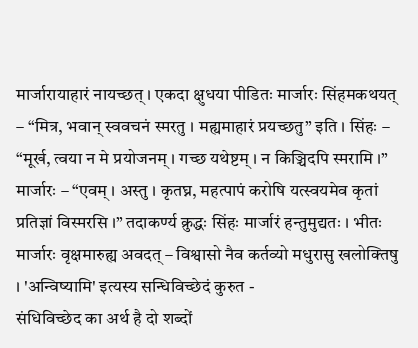मार्जारायाहारं नायच्छत् । एकदा क्षुधया पीडितः मार्जारः सिंहमकथयत् – “मित्र, भवान् स्ववचनं स्मरतु । मह्यमाहारं प्रयच्छतु” इति । सिंहः – “मूर्ख, त्वया न मे प्रयोजनम् । गच्छ यथेष्टम् । न किञ्चिदपि स्मरामि ।” मार्जारः – “एवम् । अस्तु । कृतघ्न, महत्पापं करोषि यत्स्वयमेव कृतां प्रतिज्ञां विस्मरसि ।” तदाकर्ण्य क्रुद्धः सिंहः मार्जारं हन्तुमुद्यतः । भीतः मार्जारः वृक्षमारुह्य अवदत् – विश्वासो नैव कर्तव्यो मधुरासु खलोक्तिषु । 'अन्विष्यामि' इत्यस्य सन्धिविच्छेदं कुरुत -
संधिविच्छेद का अर्थ है दो शब्दों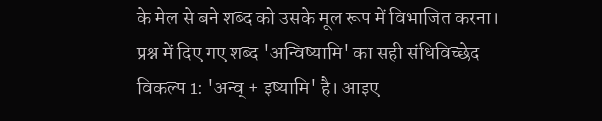के मेल से बने शब्द को उसके मूल रूप में विभाजित करना। प्रश्न में दिए गए शब्द 'अन्विष्यामि' का सही संधिविच्छेद विकल्प 1: 'अन्व् + इष्यामि' है। आइए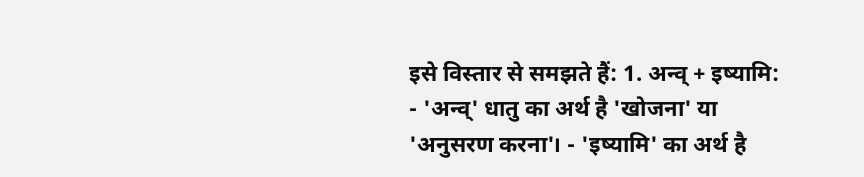इसे विस्तार से समझते हैं: 1. अन्व् + इष्यामि: - 'अन्व्' धातु का अर्थ है 'खोजना' या 'अनुसरण करना'। - 'इष्यामि' का अर्थ है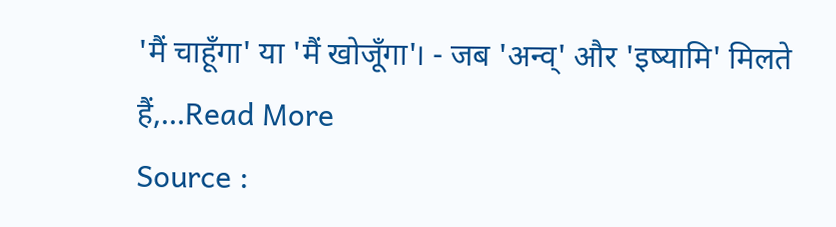'मैं चाहूँगा' या 'मैं खोजूँगा'। - जब 'अन्व्' और 'इष्यामि' मिलते हैं,…Read More
Source :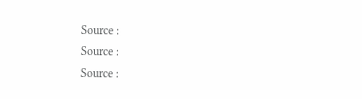Source :
Source :
Source :